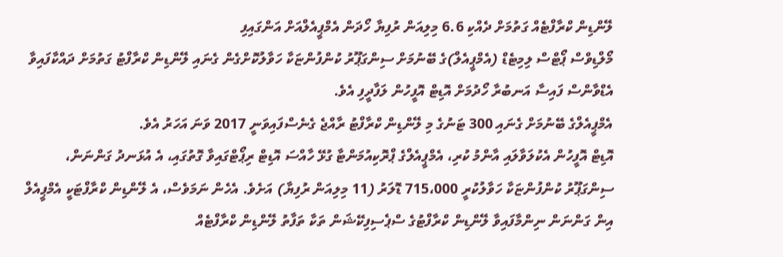ލޭންޑިން ކްރާފްޓެއް ގަތުމަށް ދެއްކި 6.6 މިލިއަން ރުފިޔާ ހޯދަން އެމްޕީއެލްއަށް އަންގައިފި
މޯލްޑިވްސް ޕޯޓްސް ލިމިޓެޑް (އެމްޕީއެލް)ގެ ބޭނުމަށް ސިންގަޕޫރު ކުންފުންޏަކާ ހަވާލުކޮށްގެން ގެނައި ލޭންޑިން ކްރާފްޓު ގަތުމަށް ދައްކާފައިވާ އެޑްވާންސް ފައިސާ އަނބުރާ ހޯދުމަށް އޮޑިޓް އޮފީހުން ލަފާދީފި އެވެ.
އެމްޕީއެލްގެ ބޭނުމަށް ގެނައި 300 ޓަނުގެ މި ލޭންޑިން ކްރާފްޓު ރާއްޖެ ގެނެސްފައިވަނީ 2017 ވަނަ އަހަރު އެވެ.
އޮޑިޓް އޮފީހުން އެކުލަވާލައި އާންމު ކުރި، އެމްޕީއެލްގެ ޕްރޮކިއުމަންޓާ ގުޅޭ ހާއްސަ އޮޑިޓް ރިޕޯޓްގައިވާ ގޮތުގައި، އެ އުޅަނދު ގަންނަން، ސިންގަޕޫރު ކުންފުންޏަކާ ހަވާލުކުރީ 715،000 ޑޮލަރު (11 މިލިއަން ރުފިޔާ) އަށެވެ. އެހެން ނަމަވެސް، އެ ލޭންޑިން ކްރާފްޓަކީ އެމްޕީއެލް އިން ގަންނަން ނިންމާފައިވާ ލޭންޑިން ކްރާފްޓުގެ ސްޕެސިފިކޭޝަން ތަކާ ތަފާތު ލޭންޑިން ކްރާފްޓެއް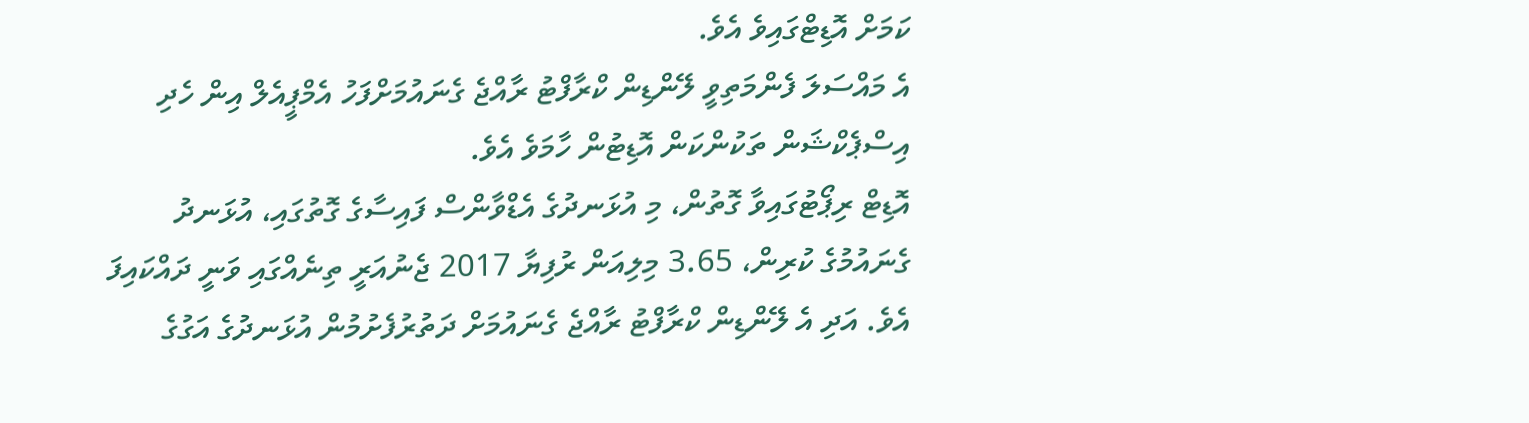ކަމަށް އޮޑިޓްގައިވެ އެވެ.
އެ މައްސަލަ ފެންމަތިވީ ލޭންޑިން ކްރާފްޓު ރާއްޖެ ގެނައުމަށްފަހު އެމްޕީއެލް އިން ހެދި އިސްޕެކްޝަން ތަކުންކަން އޮޑިޓުން ހާމަވެ އެވެ.
އޮޑިޓް ރިޕޯޓުގައިވާ ގޮތުން، މި އުޅަނދުގެ އެޑްވާންސް ފައިސާގެ ގޮތުގައި، އުޅަނދު ގެނައުމުގެ ކުރިން، 3.65 މިލިއަން ރުފިޔާ 2017 ޖެނުއަރީ ތިނެއްގައި ވަނީ ދައްކައިފަ އެވެ. އަދި އެ ލޭންޑިން ކްރާފްޓު ރާއްޖެ ގެނައުމަށް ދަތުރުފެށުމުން އުޅަނދުގެ އަގުގެ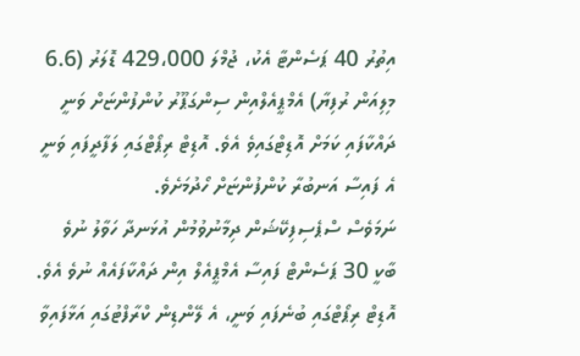އިތުރު 40 ޕަސެންޓާ އެކު، ޖުމްލަ 429،000 ޑޮލަރު (6.6 މިލިއަން ރުފިޔާ) އެމްޕީއެލްއިން ސިންގަޕޫރު ކުންފުންޏަށް ވަނީ ދައްކާފައި ކަމަށް އޮޑިޓްގައިވެ އެވެ. އޮޑިޓް ރިޕޯޓްގައި ލަފާދީފައި ވަނީ އެ ފައިސާ އަނބުރާ ކުންފުންޏަށް ހޯދުމަށެވެ.
ނަމަވެސް ސްޕެސިފިކޭޝަން ދިމާނުވުމުން އުޅަނދާ ހަވާލު ނުވެ ބާކީ 30 ޕަސެންޓް ފައިސާ އެމްޕީއެލް އިން ދައްކާފައެއް ނުވެ އެވެ.
އޮޑިޓް ރިޕޯޓްގައި ބުނެފައި ވަނީ، އެ ލޭންޑިން ކްރާފްޓުގައި އަޅާފައިވާ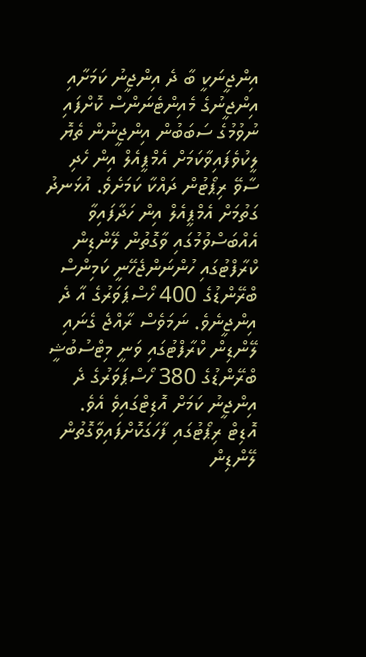އިންޖީނަކީ ބާ ދެ އިންޖީނު ކަމަށާއި އިންޖީނުގެ މެއިންޓެނަންސް ކޮށްފައި ނުވުމުގެ ސަބަބުން އިންޖީނުން ތެޔޮ ލީކުވެފައިވާކަމަށް އެމްޕީއެލް އިން ހެދި ސާވޭ ރިޕޯޓުން ދައްކާ ކަމަށެވެ. އުޅަނދު ގަތުމަށް އެމްޕީއެލް އިން ހަދާފައިވާ އެއްބަސްވުމުގައި ވާގޮތުން ލޭންޑިން ކްރާފްޓުގައި ހުންނަންޖެހޭނީ ކަމިންސް ބްރޭންޑުގެ 400 ހޯސްޕަވަރުގެ އާ ދެ އިންޖީނެވެ. ނަމަވެސް ރާއްޖެ ގެނައި ލޭންޑިން ކްރާފްޓުގައި ވަނީ މިޓްސުބުޝީ ބްރޭންޑުގެ 380 ހޯސްޕަވަރުގެ ދެ އިންޖީނު ކަމަށް އޮޑިޓްގައިވެ އެވެ.
އޮޑިޓް ރިޕޯޓުގައި ފާހަގަކޮށްފައިވާގޮތުން ލޭންޑިން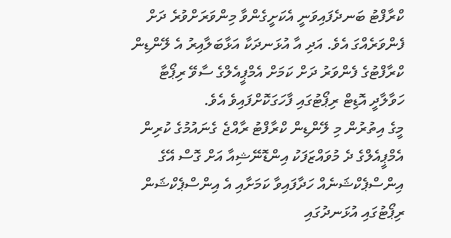ކްރާފްޓު ބަނދެފައިވަނީ އެކަށީގެންވާ މިންވަރަށްވުރެ ދަށް ފެންވަރެއްގަ އެވެ. އަދި އާ އުޅަނދަކާ އަޅާބަލާއިރު އެ ލޭންޑިން ކްރާފްޓުގެ ފެންވަރު ދަށް ކަމަށް އެމްޕީއެލްގެ ސާވޭ ރިޕޯޓާ ހަވާލާދީ އޮޑިޓް ރިޕޯޓުގައި ފާހަގަކޮށްފައިވެ އެވެ.
މީގެ އިތުރުން މި ލޭންޑިން ކްރާފްޓު ރާއްޖެ ގެނައުމުގެ ކުރިން އެމްޕީއެލްގެ ދެ މުވައްޒަފަކު އިންޑޮނޭޝިއާ އަށް ގޮސް އޭގެ އިންސްޕެކްޝަނެއް ހަދާފައިވާ ކަމަށާއި އެ އިންސްޕެކްޝަން ރިޕޯޓުގައި އުޅަނދުގައި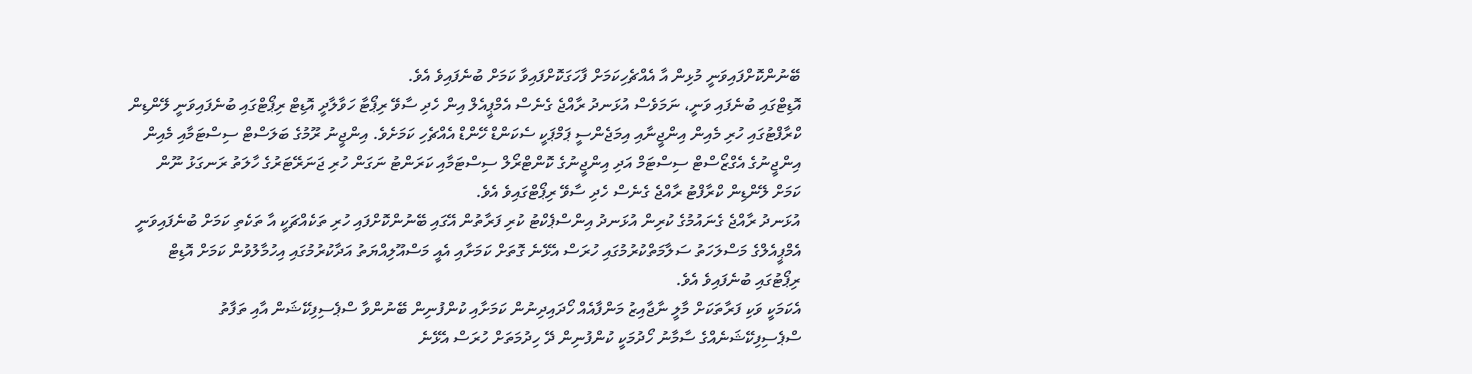ބޭނުންކޮށްފައިވަނީ މުޅިން އާ އެއްޗެހިކަމަށް ފާހަގަކޮށްފައިވާ ކަމަށް ބުނެފައިވެ އެވެ.
އޮޑިޓްގައި ބުނެފައި ވަނީ، ނަމަވެސް އުޅަނދު ރާއްޖެ ގެނެސް އެމްޕީއެލް އިން ހެދި ސާވޭ ރިޕޯޓާ ހަވާލާދީ އޮޑިޓް ރިޕޯޓްގައި ބުނެފައިވަނީ ލޭންޑިން ކްރާފްޓުގައި ހުރި މެއިން އިންޖީނާއި އިމަޖެންސީ ޕަމްޕަކީ ސެކަންޑް ހޭންޑް އެއްޗެހި ކަމަށެވެ. އިންޖީނު ރޫމުގެ ބަލަސްޓް ސިސްޓަމާއި މެއިން އިންޖީނުގެ އެގްޒޯސްޓް ސިސްޓަމް އަދި އިންޖީނުގެ ކޮންޓްރޯލް ސިސްޓަމާއި ކަރަންޓު ނަގަން ހުރި ޖަނަރޭޓަރުގެ ހާލަތު ރަނގަޅު ނޫން ކަމަށް ލޭންޑިން ކްރާފްޓު ރާއްޖެ ގެނެސް ހެދި ސާވޭ ރިޕޯޓްގައިވެ އެވެ.
އުޅަނދު ރާއްޖެ ގެނައުމުގެ ކުރިން އުޅަނދު އިންސްޕެކްޓު ކުރި ފަރާތުން އޭގައި ބޭނުންކޮށްފައި ހުރި ތަކެއްޗަކީ އާ ތަކެތި ކަމަށް ބުނެފައިވަނީ އެމްޕީއެލްގެ މަސްލަހަތު ސަލާމަތްކުރުމުގައި ހުރަސް އެޅޭނެ ގޮތަށް ކަމަށާއި އެއީ މަސްއޫލިއްޔަތު އަދާކުރުމުގައި އިހުމާލުވުން ކަމަށް އޮޑިޓް ރިޕޯޓުގައި ބުނެފައިވެ އެވެ.
އެކަމަކީ ވަކި ފަރާތަކަށް މާލީ ނާޖާއިޒު މަންފާއެއް ހޯދައިދިނުން ކަމަށާއި ކުންފުނިން ބޭނުންވާ ސްޕެސިފިކޭޝަން އާއި ތަފާތު ސްޕެސިފިކޭޝަނެއްގެ ސާމާނު ހޯދުމަކީ ކުންފުނިން ދޭ ހިދުމަތަށް ހުރަސް އެޅޭނެ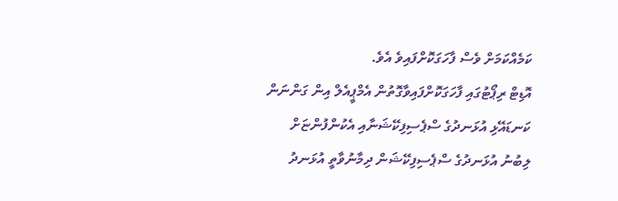ކަމެއްކަމަށް ވެސް ފާހަގަކޮށްފައިވެ އެވެ.
އޮޑިޓް ރިޕޯޓުގައި ފާހަގަކޮށްފައިވާގޮތުން އެމްޕީއެލް އިން ގަންނަން ކަނޑައޭޅި އުޅަނދުގެ ސްޕެސިފިކޭޝަނާއި އެކުންފުންޏަށް ލިބުނު އުޅަނދުގެ ސްޕެސިފިކޭޝަން ދިމާނުވާތީ އުޅަނދު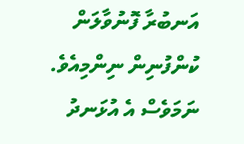އަނބުރާ ފޮނުވާލަން ކުންފުނިން ނިންމިއެވެ. ނަމަވެސް އެ އުޅަނދު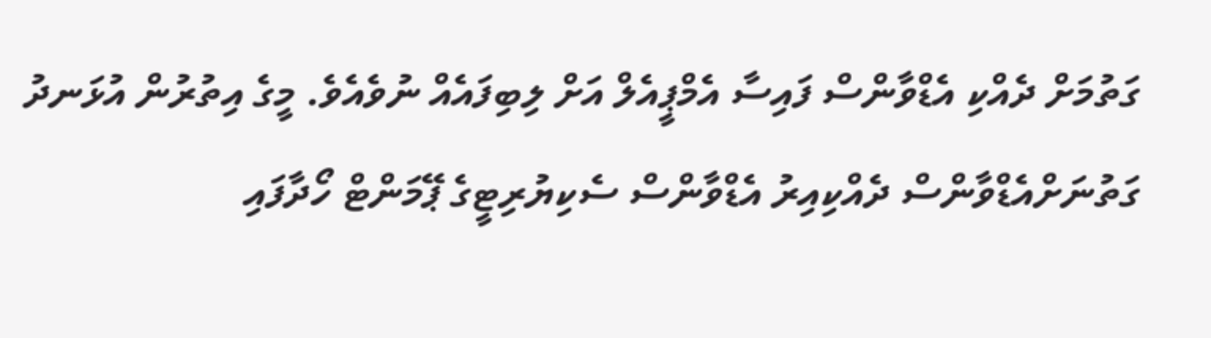ގަތުމަށް ދެއްކި އެޑްވާންސް ފައިސާ އެމްޕީއެލް އަށް ލިބިފައެއް ނުވެއެވެ. މީގެ އިތުރުން އުޅަނދު ގަތުނަށްއެޑްވާންސް ދެއްކިއިރު އެޑްވާންސް ސެކިޔުރިޓީގެ ޕޭމަންޓް ހޯދާފައި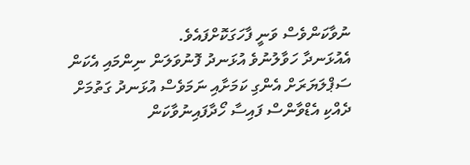ނުވާކަންވެސް ވަނީ ފާހަގަކޮށްފައެވެ.
އެއުޅަނދާ ހަވާލުނުވެ އުޅަނދު ފޮނުވަލަން ނިންމައި އެކަން ސަޕްލަޔަރަށް އެންގި ކަމަށާއި ނަމަވެސް އުޅަނދު ގަތުމަށް ދެއްކި އެޑްވާންސް ފައިސާ ހޯދާފައިނުވާކަން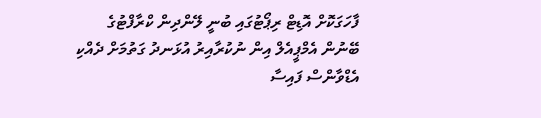ފާހަގަކޮށް އޮޑިޓް ރިޕޯޓުގައި ބުނީ ލޭންދިން ކްރާފްޓުގެ ބޭނުން އެމްޕީއެލް އިން ނުކުރާއިރު އުޅަނދު ގަތުމަށް ދެއްކި އެޑްވާންސް ފައިސާ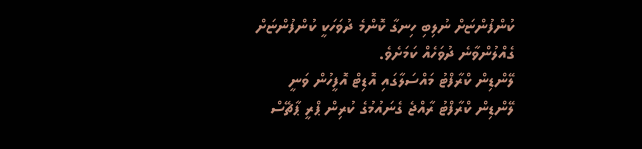ކުންފުންޏަށް ނުލިބި ހިނގާ ކޮންމެ ދުވަހަކީ ކުންފުންޏަށް ގެއްލުންވާނެ ދުވަހެއް ކަމަށެވެ.
ލޭންޑިން ކްރާފްޓު މައްސަލާގައި އޮޑިޓް އޮފީހުން ވަނީ ލޭންޑިން ކްރާފްޓު ރާއްޖެ ގެނައުމުގެ ކުރިން ޕްރީ ޕާޗޭސް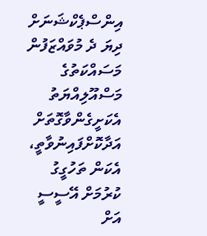އިންސްޕެކްޝަނަށް ދިޔަ ދެ މުވައްޒަފުން މަސައްކަތުގެ މަސްއޫލިއްޔަތު އެކަށީގެންވާގޮތަށް އަދާކޮށްފައިނުވާތީ، އެކަން ތަހުގީގު ކުރުމަށް އޭސީސީ އަށް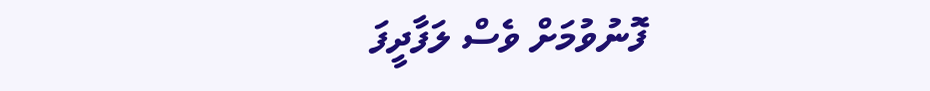ފޮނުވުމަށް ވެސް ލަފާދީފަ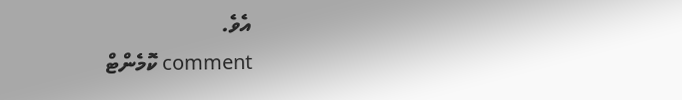އެވެ.
comment ކޮމެންޓް